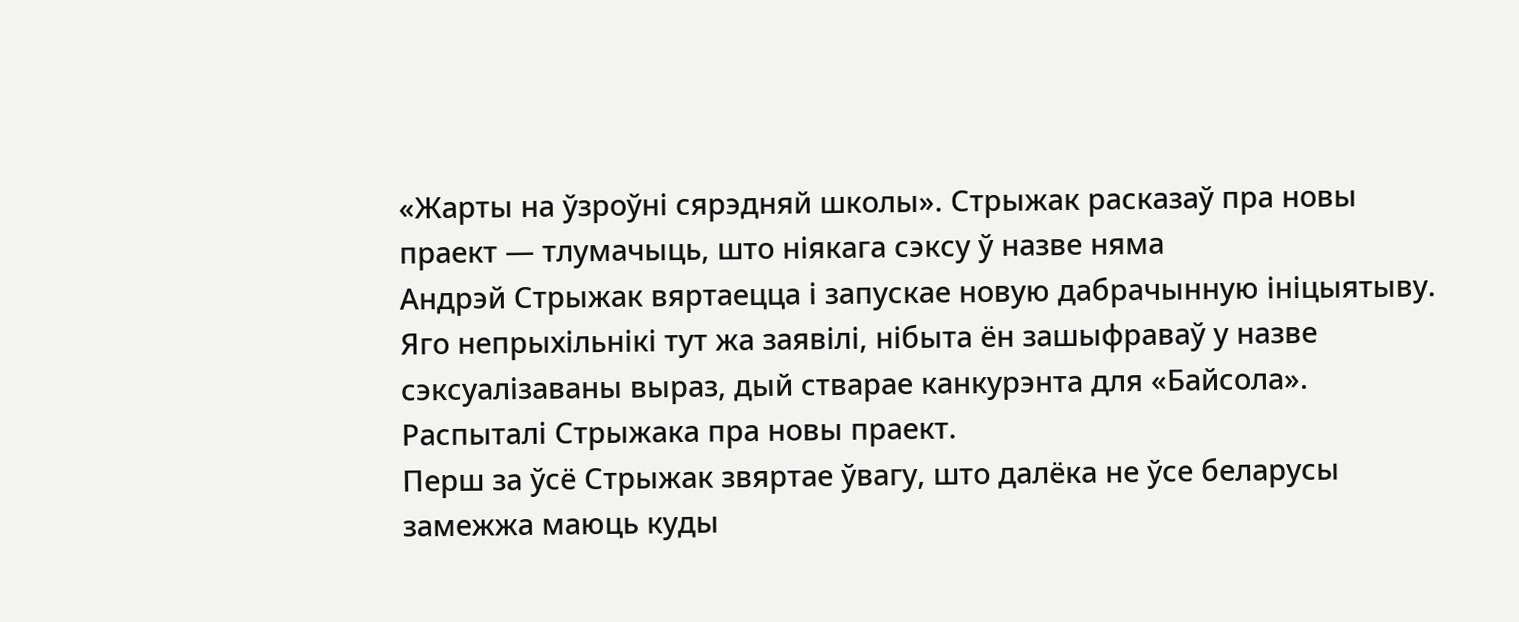«Жарты на ўзроўні сярэдняй школы». Стрыжак расказаў пра новы праект — тлумачыць, што ніякага сэксу ў назве няма
Андрэй Стрыжак вяртаецца і запускае новую дабрачынную ініцыятыву. Яго непрыхільнікі тут жа заявілі, нібыта ён зашыфраваў у назве сэксуалізаваны выраз, дый стварае канкурэнта для «Байсола». Распыталі Стрыжака пра новы праект.
Перш за ўсё Стрыжак звяртае ўвагу, што далёка не ўсе беларусы замежжа маюць куды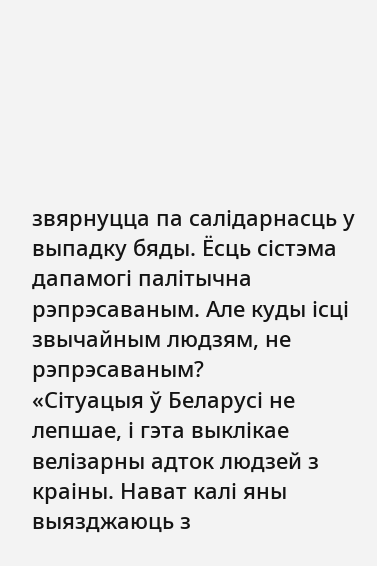звярнуцца па салідарнасць у выпадку бяды. Ёсць сістэма дапамогі палітычна рэпрэсаваным. Але куды ісці звычайным людзям, не рэпрэсаваным?
«Сітуацыя ў Беларусі не лепшае, і гэта выклікае велізарны адток людзей з краіны. Нават калі яны выязджаюць з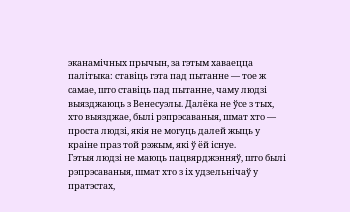эканамічных прычын, за гэтым хаваецца палітыка: ставіць гэта пад пытанне — тое ж самае, што ставіць пад пытанне, чаму людзі выязджаюць з Венесуэлы. Далёка не ўсе з тых, хто выязджае, былі рэпрэсаваныя, шмат хто — проста людзі, якія не могуць далей жыць у краіне праз той рэжым, які ў ёй існуе.
Гэтыя людзі не маюць пацвярджэнняў, што былі рэпрэсаваныя, шмат хто з іх удзельнічаў у пратэстах,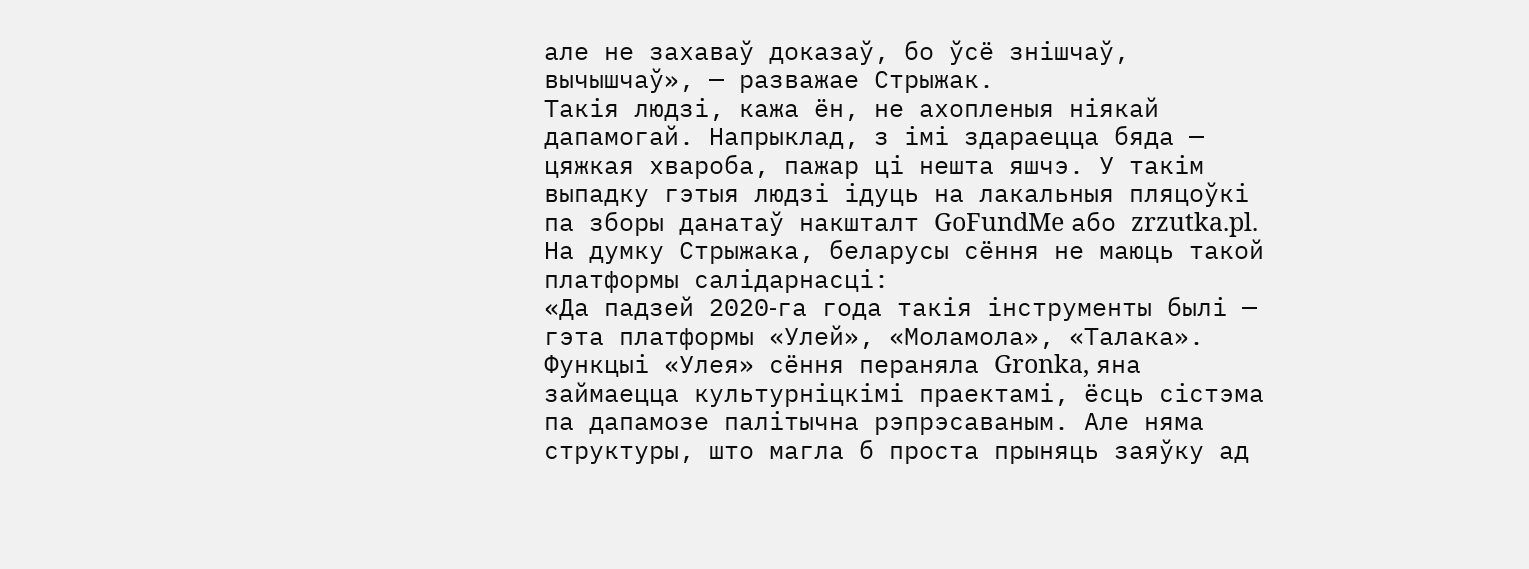але не захаваў доказаў, бо ўсё знішчаў, вычышчаў», — разважае Стрыжак.
Такія людзі, кажа ён, не ахопленыя ніякай дапамогай. Напрыклад, з імі здараецца бяда — цяжкая хвароба, пажар ці нешта яшчэ. У такім выпадку гэтыя людзі ідуць на лакальныя пляцоўкі па зборы данатаў накшталт GoFundMe або zrzutka.pl.
На думку Стрыжака, беларусы сёння не маюць такой платформы салідарнасці:
«Да падзей 2020‑га года такія інструменты былі — гэта платформы «Улей», «Моламола», «Талака». Функцыі «Улея» сёння пераняла Gronka, яна займаецца культурніцкімі праектамі, ёсць сістэма па дапамозе палітычна рэпрэсаваным. Але няма структуры, што магла б проста прыняць заяўку ад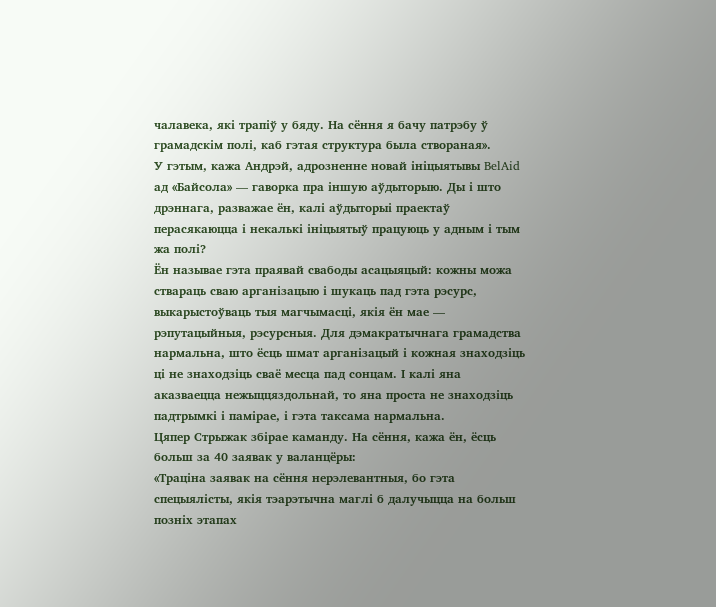чалавека, які трапіў у бяду. На сёння я бачу патрэбу ў грамадскім полі, каб гэтая структура была створаная».
У гэтым, кажа Андрэй, адрозненне новай ініцыятывы BelAid ад «Байсола» — гаворка пра іншую аўдыторыю. Ды і што дрэннага, разважае ён, калі аўдыторыі праектаў перасякаюцца і некалькі ініцыятыў працуюць у адным і тым жа полі?
Ён называе гэта праявай свабоды асацыяцый: кожны можа ствараць сваю арганізацыю і шукаць пад гэта рэсурс, выкарыстоўваць тыя магчымасці, якія ён мае — рэпутацыйныя, рэсурсныя. Для дэмакратычнага грамадства нармальна, што ёсць шмат арганізацый і кожная знаходзіць ці не знаходзіць сваё месца пад сонцам. І калі яна аказваецца нежыццяздольнай, то яна проста не знаходзіць падтрымкі і памірае, і гэта таксама нармальна.
Цяпер Стрыжак збірае каманду. На сёння, кажа ён, ёсць больш за 40 заявак у валанцёры:
«Траціна заявак на сёння нерэлевантныя, бо гэта спецыялісты, якія тэарэтычна маглі б далучыцца на больш позніх этапах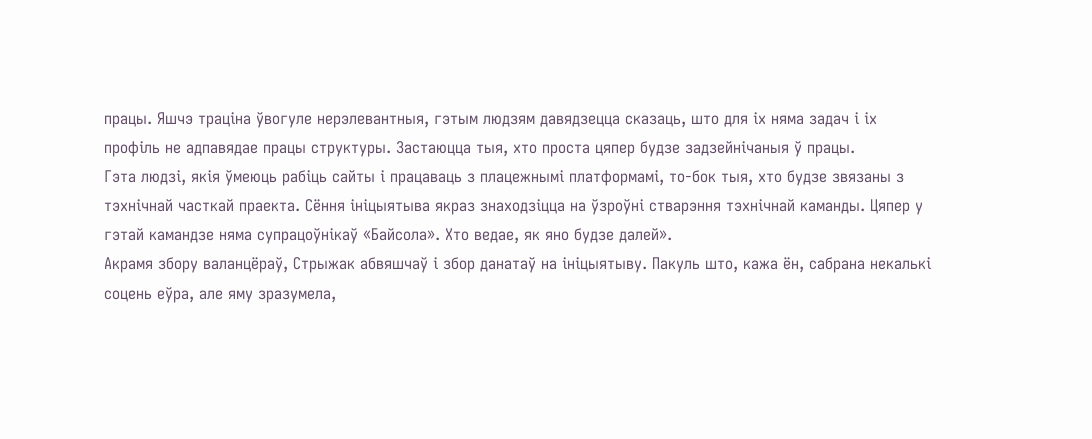працы. Яшчэ траціна ўвогуле нерэлевантныя, гэтым людзям давядзецца сказаць, што для іх няма задач і іх профіль не адпавядае працы структуры. Застаюцца тыя, хто проста цяпер будзе задзейнічаныя ў працы.
Гэта людзі, якія ўмеюць рабіць сайты і працаваць з плацежнымі платформамі, то-бок тыя, хто будзе звязаны з тэхнічнай часткай праекта. Сёння ініцыятыва якраз знаходзіцца на ўзроўні стварэння тэхнічнай каманды. Цяпер у гэтай камандзе няма супрацоўнікаў «Байсола». Хто ведае, як яно будзе далей».
Акрамя збору валанцёраў, Стрыжак абвяшчаў і збор данатаў на ініцыятыву. Пакуль што, кажа ён, сабрана некалькі соцень еўра, але яму зразумела,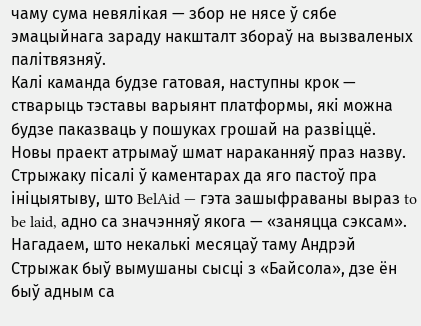чаму сума невялікая — збор не нясе ў сябе эмацыйнага зараду накшталт збораў на вызваленых палітвязняў.
Калі каманда будзе гатовая, наступны крок — стварыць тэставы варыянт платформы, які можна будзе паказваць у пошуках грошай на развіццё.
Новы праект атрымаў шмат нараканняў праз назву. Стрыжаку пісалі ў каментарах да яго пастоў пра ініцыятыву, што BelAid — гэта зашыфраваны выраз to be laid, адно са значэнняў якога — «заняцца сэксам». Нагадаем, што некалькі месяцаў таму Андрэй Стрыжак быў вымушаны сысці з «Байсола», дзе ён быў адным са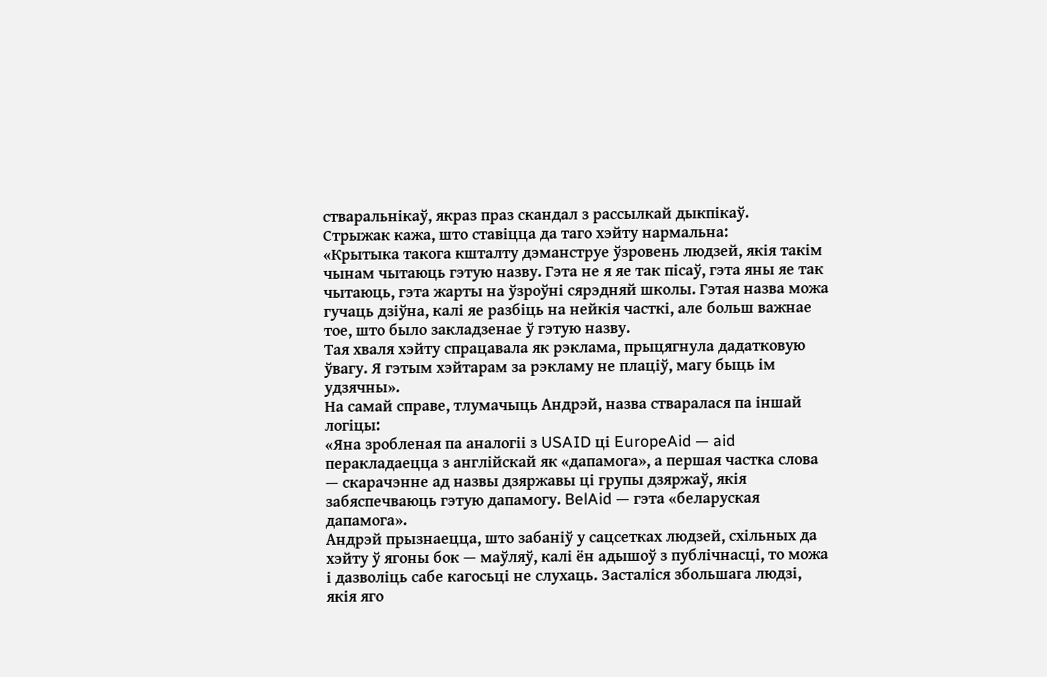стваральнікаў, якраз праз скандал з рассылкай дыкпікаў.
Стрыжак кажа, што ставіцца да таго хэйту нармальна:
«Крытыка такога кшталту дэманструе ўзровень людзей, якія такім чынам чытаюць гэтую назву. Гэта не я яе так пісаў, гэта яны яе так чытаюць, гэта жарты на ўзроўні сярэдняй школы. Гэтая назва можа гучаць дзіўна, калі яе разбіць на нейкія часткі, але больш важнае тое, што было закладзенае ў гэтую назву.
Тая хваля хэйту спрацавала як рэклама, прыцягнула дадатковую ўвагу. Я гэтым хэйтарам за рэкламу не плаціў, магу быць ім удзячны».
На самай справе, тлумачыць Андрэй, назва стваралася па іншай логіцы:
«Яна зробленая па аналогіі з USAID ці EuropeAid — aid перакладаецца з англійскай як «дапамога», а першая частка слова — скарачэнне ад назвы дзяржавы ці групы дзяржаў, якія забяспечваюць гэтую дапамогу. BelAid — гэта «беларуская дапамога».
Андрэй прызнаецца, што забаніў у сацсетках людзей, схільных да хэйту ў ягоны бок — маўляў, калі ён адышоў з публічнасці, то можа і дазволіць сабе кагосьці не слухаць. Засталіся збольшага людзі, якія яго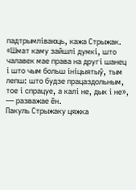падтрымліваюць, кажа Стрыжак.
«Шмат каму зайшлі думкі, што чалавек мае права на другі шанец і што чым больш ініцыятыў, тым лепш: што будзе працаздольным, тое і спрацуе, а калі не, дык і не», — разважае ён.
Пакуль Стрыжаку цяжка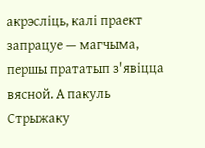акрэсліць, калі праект запрацуе — магчыма, першы прататып з'явіцца вясной. А пакуль Стрыжаку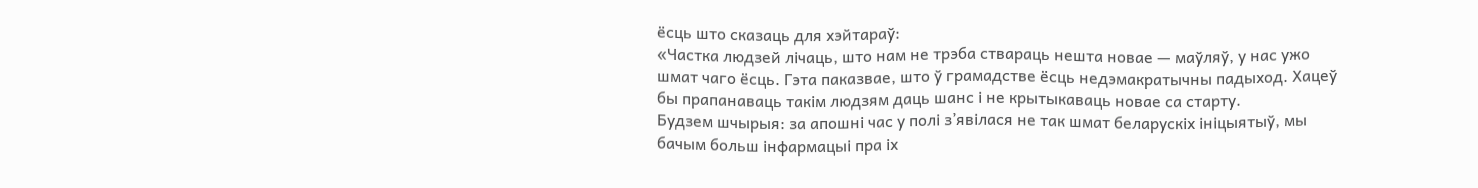ёсць што сказаць для хэйтараў:
«Частка людзей лічаць, што нам не трэба ствараць нешта новае — маўляў, у нас ужо шмат чаго ёсць. Гэта паказвае, што ў грамадстве ёсць недэмакратычны падыход. Хацеў бы прапанаваць такім людзям даць шанс і не крытыкаваць новае са старту.
Будзем шчырыя: за апошні час у полі з’явілася не так шмат беларускіх ініцыятыў, мы бачым больш інфармацыі пра іх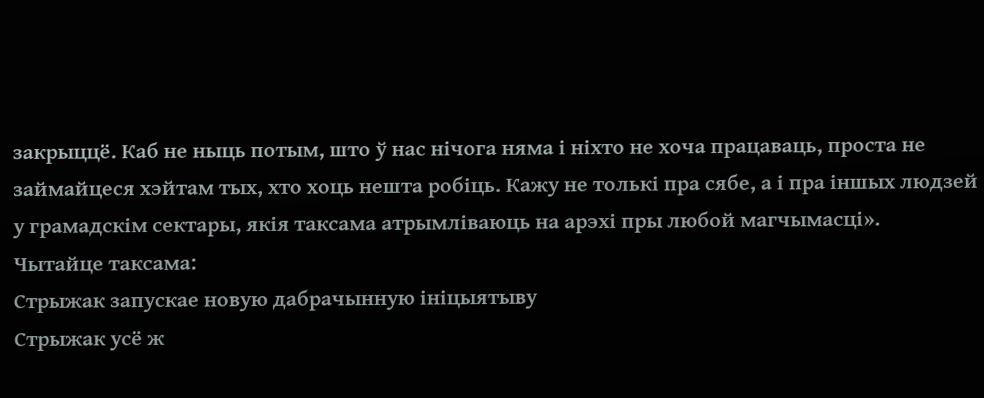закрыццё. Каб не ныць потым, што ў нас нічога няма і ніхто не хоча працаваць, проста не займайцеся хэйтам тых, хто хоць нешта робіць. Кажу не толькі пра сябе, а і пра іншых людзей у грамадскім сектары, якія таксама атрымліваюць на арэхі пры любой магчымасці».
Чытайце таксама:
Стрыжак запускае новую дабрачынную ініцыятыву
Стрыжак усё ж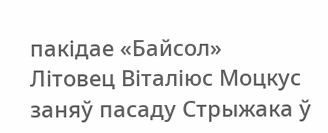пакідае «Байсол»
Літовец Віталіюс Моцкус заняў пасаду Стрыжака ў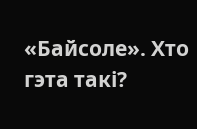«Байсоле». Хто гэта такі?